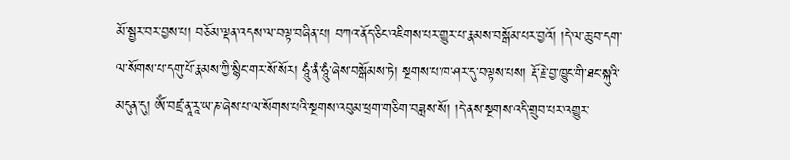མོ་སྦྱར་བར་བྱས་པ། བཅོམ་ལྡན་འདས་ལ་བལྟ་བཞིན་པ། བཀའ་ནོད་ཅིང་འཇིགས་པར་གྱུར་པ་རྣམས་བསྒོམ་པར་བྱའོ། །དེ་ལ་ཆུ་བ་དག་ལ་སོགས་པ་དགུ་པོ་རྣམས་ཀྱི་སྙིང་གར་སོ་སོར། ཧཱུཾ་ནཾ་ཧཱུཾ་ཞེས་བསྒོམས་ཏེ། སྔགས་པ་ཁ་ཤར་དུ་བལྟས་པས། རྡོ་རྗེ་བྱ་ཁྱུང་གི་ཐང་སྐུའི་མདུན་དུ། ཨོཾ་བཛྲ་ནཱ་རཱ་ཡ་ཎ་ཞེས་པ་ལ་སོགས་པའི་སྔགས་འབུམ་ཕྲག་གཅིག་བཟླས་སོ། །དེ་ནས་སྔགས་འདི་གྲུབ་པར་འགྱུར་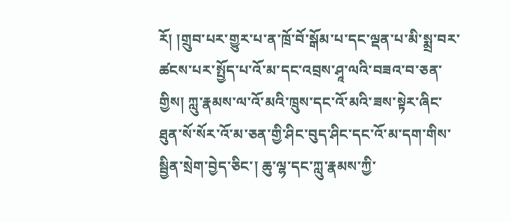རོ། །གྲུབ་པར་གྱུར་པ་ན་ཁྲོ་བོ་སྒོམ་པ་དང་ལྡན་པ་མི་སྨྲ་བར་ཚངས་པར་སྤྱོད་པ་འོ་མ་དང་འབྲས་ཤཱ་ལའི་བཟའ་བ་ཅན་གྱིས། ཀླུ་རྣམས་ལ་འོ་མའི་ཁྲུས་དང་འོ་མའི་ཟས་སྟེར་ཞིང་ཐུན་སོ་སོར་འོ་མ་ཅན་གྱི་ཤིང་བུད་ཤིང་དང་འོ་མ་དག་གིས་སྦྱིན་སྲེག་བྱེད་ཅིང་། ཆུ་ལྷ་དང་ཀླུ་རྣམས་ཀྱི་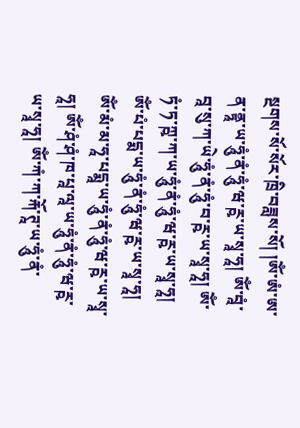སྔགས་སོ་སོར་ཁྲི་བཟླས་སོ། །ཨོཾ་ཨཾ་ཨ་ན་ནྟཱ་ཡ་ཧཱུཾ་ནཾ་ཧཱུཾ་ཝ་ཪྵ་ཡ་སྭཱ་ཧཱ། ཨོཾ་བཱཾ་བཱ་སུ་ཀ་ཡེ་ཧཱུཾ་ནཾ་ཧཱུཾ་བ་ཪྵ་ཡ་སྭཱ་ཧཱ། ཨོཾ་ཏཾ་ཏ་ཀྵ་ཀ་ཡ་ཧཱུཾ་ནཾ་ཧཱུཾ་ཝ་ཪྵ་ཡ་སྭཱ་ཧཱ། ཨོཾ་པཾ་པདྨ་ཡ་ཧཱུཾ་ནཾ་ཧཱུཾ་ཝ་ཪྵ་ཡ་སྭཱ་ཧཱ། ཨོཾ་མཾ་མ་ཧཱ་པདྨཱ་ཡ་ཧཱུཾ་ནཾ་ཧཱུཾ་ཝ་ཪྵ་ཡ་སྭཱ་ཧཱ། ཨོཾ་ཤཾ་ཤཾ་ཁ་པཱ་ལཱ་ཡ་ཧཱུཾ་ནཾ་ཧཱུཾ་ཝ་ཪྵ་ཡ་སྭཱ་ཧཱ། ཨོཾ་ཀཾ་ཀ་རྐོ་ཊཱ་ཡ་ཧཱུཾ་ནཾ་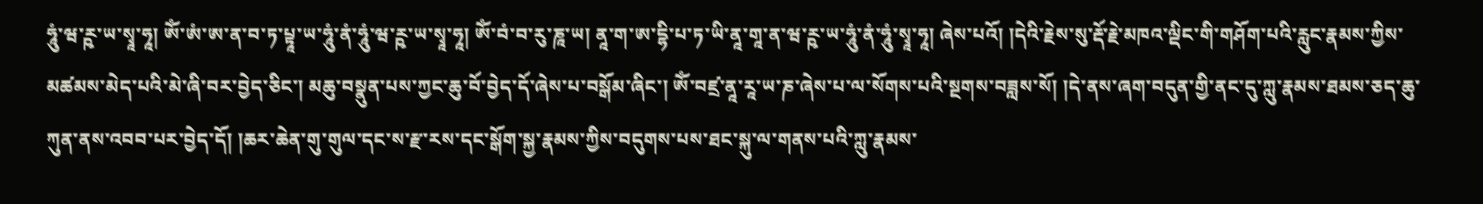ཧཱུཾ་ཝ་ཪྵ་ཡ་སྭཱ་ཧཱ། ཨོཾ་ཨཾ་ཨ་ན་བ་ཏ་པྟཱ་ཡ་ཧཱུཾ་ནཾ་ཧཱུཾ་ཝ་ཪྵ་ཡ་སྭཱ་ཧཱ། ཨོཾ་བཾ་བ་རུ་ཎཱ་ཡ། ནཱ་ག་ཨ་དྷི་པ་ཏ་ཡི་ནཱ་གཱ་ན་ཝ་ཪྵ་ཡ་ཧཱུཾ་ནཾ་ཧཱུཾ་སྭཱ་ཧཱ། ཞེས་པའོ། །དེའི་རྗེས་སུ་རྡོ་རྗེ་མཁའ་ལྡིང་གི་གཤོག་པའི་རླུང་རྣམས་ཀྱིས་མཚམས་མེད་པའི་མེ་ཞི་བར་བྱེད་ཅིང་། མཆུ་བསྣུན་པས་ཀྱང་ཆུ་བོ་བྱེད་དོ་ཞེས་པ་བསྒོམ་ཞིང་། ཨོཾ་བཛྲ་ནཱ་རཱ་ཡ་ཎ་ཞེས་པ་ལ་སོགས་པའི་སྔགས་བཟླས་སོ། །དེ་ནས་ཞག་བདུན་གྱི་ནང་དུ་ཀླུ་རྣམས་ཐམས་ཅད་ཆུ་ཀུན་ནས་འབབ་པར་བྱེད་དོ། །ཆར་ཆེན་གུ་གུལ་དང་ས་རྫ་རས་དང་སྒོག་སྐྱ་རྣམས་ཀྱིས་བདུགས་པས་ཐང་སྐུ་ལ་གནས་པའི་ཀླུ་རྣམས་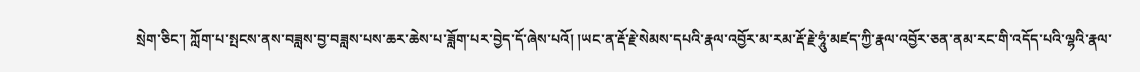སྲེག་ཅིང་། ཀློག་པ་སྤངས་ནས་བཟླས་བྱ་བཟླས་པས་ཆར་ཆེས་པ་ཟློག་པར་བྱེད་དོ་ཞེས་པའོ། །ཡང་ན་རྡོ་རྗེ་སེམས་དཔའི་རྣལ་འབྱོར་མ་རམ་རྡོ་རྗེ་ཧཱུཾ་མཛད་ཀྱི་རྣལ་འབྱོར་ཅན་ནམ་རང་གི་འདོད་པའི་ལྷའི་རྣལ་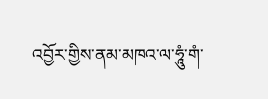འབྱོར་གྱིས་ནམ་མཁའ་ལ་ཧཱུཾ་གཾ་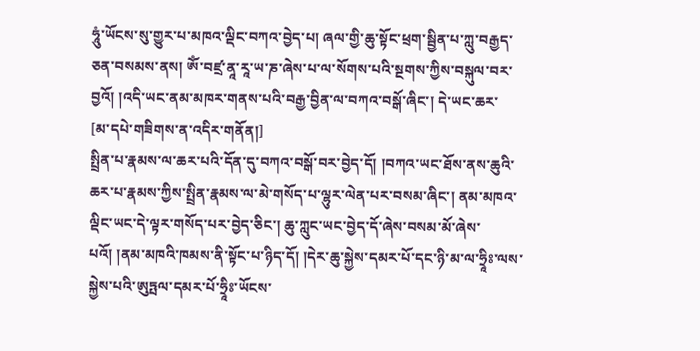ཧཱུཾ་ཡོངས་སུ་གྱུར་པ་མཁའ་ལྡིང་བཀའ་བྱེད་པ། ཞལ་གྱི་ཆུ་སྟོང་ཕྲག་སྦྱིན་པ་ཀླུ་བརྒྱད་ཅན་བསམས་ནས། ཨོཾ་བཛྲ་ནཱ་རཱ་ཡ་ཎ་ཞེས་པ་ལ་སོགས་པའི་སྔགས་ཀྱིས་བསྐུལ་བར་བྱའོ། །འདི་ཡང་ནམ་མཁར་གནས་པའི་བརྒྱ་བྱིན་ལ་བཀའ་བསྒོ་ཞིང་། དེ་ཡང་ཆར་
[མ་དཔེ་གཟིགས་ན་འདིར་གནོན།]
སྤྲིན་པ་རྣམས་ལ་ཆར་པའི་དོན་དུ་བཀའ་བསྒོ་བར་བྱེད་དོ། །བཀའ་ཡང་ཐོས་ནས་ཆུའི་ཆར་པ་རྣམས་ཀྱིས་སྤྲིན་རྣམས་ལ་མེ་གསོད་པ་ལྷུར་ལེན་པར་བསམ་ཞིང་། ནམ་མཁའ་ལྡིང་ཡང་དེ་ལྟར་གསོད་པར་བྱེད་ཅིང་། ཆུ་ཀླུང་ཡང་བྱེད་དོ་ཞེས་བསམ་མོ་ཞེས་པའོ། །ནམ་མཁའི་ཁམས་ནི་སྟོང་པ་ཉིད་དོ། །དེར་ཆུ་སྐྱེས་དམར་པོ་དང་ཉི་མ་ལ་ཧྲཱིཿ་ལས་སྐྱེས་པའི་ཨུཏྤལ་དམར་པོ་ཧྲཱིཿ་ཡོངས་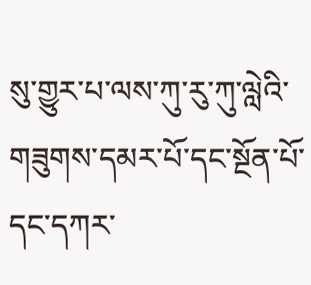སུ་གྱུར་པ་ལས་ཀུ་རུ་ཀུ་ལླེའི་གཟུགས་དམར་པོ་དང་སྔོན་པོ་དང་དཀར་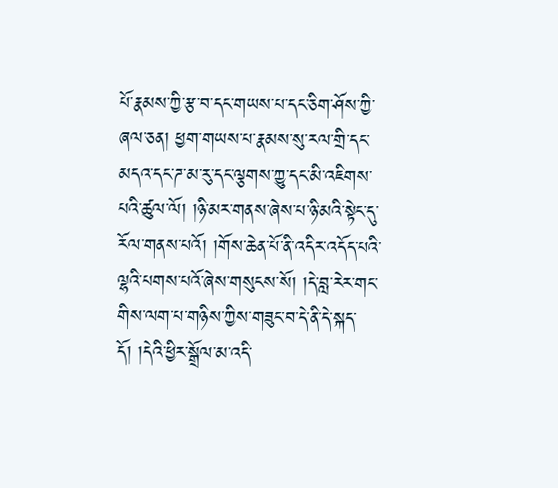པོ་རྣམས་ཀྱི་རྩ་བ་དང་གཡས་པ་དང་ཅིག་ཤོས་ཀྱི་ཞལ་ཅན། ཕྱག་གཡས་པ་རྣམས་སུ་རལ་གྲི་དང་མདའ་དང་ཌ་མ་རུ་དང་ལྕགས་ཀྱུ་དང་མི་འཇིགས་པའི་ཚུལ་ལོ། །ཉི་མར་གནས་ཞེས་པ་ཉི་མའི་སྟེང་དུ་རོལ་གནས་པའོ། །གོས་ཆེན་པོ་ནི་འདིར་འདོད་པའི་ལྷའི་པགས་པའོ་ཞེས་གསུངས་སོ། །དེ་བླ་རེར་གང་གིས་ལག་པ་གཉིས་ཀྱིས་གཟུང་བ་དེ་ནི་དེ་སྐད་དོ། །དེའི་ཕྱིར་སྒྲོལ་མ་འདི་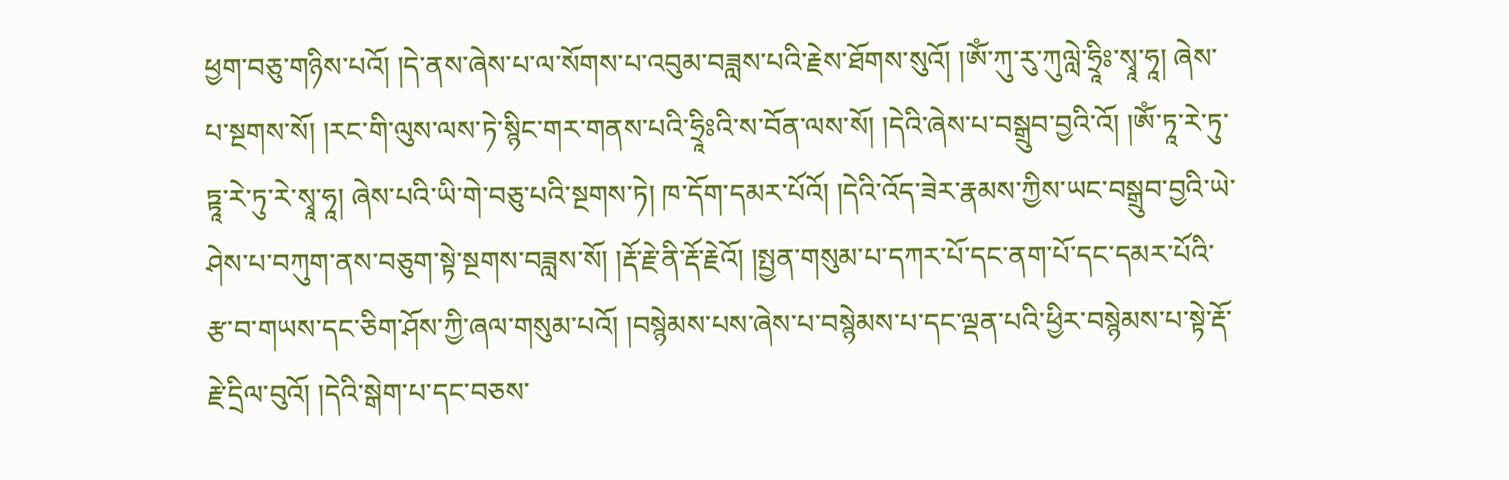ཕྱག་བཅུ་གཉིས་པའོ། །དེ་ནས་ཞེས་པ་ལ་སོགས་པ་འབུམ་བཟླས་པའི་རྗེས་ཐོགས་སུའོ། །ཨོཾ་ཀུ་རུ་ཀུལླེ་ཧྲཱིཿ་སྭཱ་ཧཱ། ཞེས་པ་སྔགས་སོ། །རང་གི་ལུས་ལས་ཏེ་སྙིང་གར་གནས་པའི་ཧྲཱིཿའི་ས་བོན་ལས་སོ། །དེའི་ཞེས་པ་བསྒྲུབ་བྱའི་འོ། །ཨོཾ་ཏཱ་རེ་ཏུ་ཏྟཱ་རེ་ཏུ་རེ་སྭཱ་ཧཱ། ཞེས་པའི་ཡི་གེ་བཅུ་པའི་སྔགས་ཏེ། ཁ་དོག་དམར་པོའོ། །དེའི་འོད་ཟེར་རྣམས་ཀྱིས་ཡང་བསྒྲུབ་བྱའི་ཡེ་ཤེས་པ་བཀུག་ནས་བཅུག་སྟེ་སྔགས་བཟླས་སོ། །རྡོ་རྗེ་ནི་རྡོ་རྗེའོ། །སྤྱན་གསུམ་པ་དཀར་པོ་དང་ནག་པོ་དང་དམར་པོའི་རྩ་བ་གཡས་དང་ཅིག་ཤོས་ཀྱི་ཞལ་གསུམ་པའོ། །བསྙེམས་པས་ཞེས་པ་བསྙེམས་པ་དང་ལྡན་པའི་ཕྱིར་བསྙེམས་པ་སྟེ་རྡོ་རྗེ་དྲིལ་བུའོ། །དེའི་སྒེག་པ་དང་བཅས་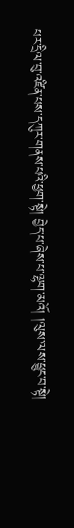པར་དྲིལ་བུ་འཛིན་པས་དཀུར་གནས་པའི་ཕྱག་སྟེ། བྱེད་པ་ཞེས་པ་ལྷག་མའོ། །ལུས་ལས་ཕྱུང་བ་སྟེ།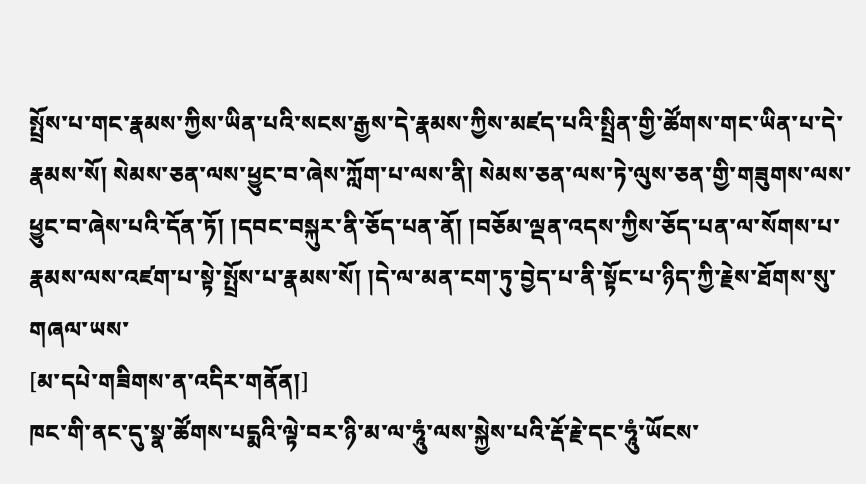སྤྲོས་པ་གང་རྣམས་ཀྱིས་ཡིན་པའི་སངས་རྒྱས་དེ་རྣམས་ཀྱིས་མཛད་པའི་སྤྲིན་གྱི་ཚོགས་གང་ཡིན་པ་དེ་རྣམས་སོ། སེམས་ཅན་ལས་ཕྱུང་བ་ཞེས་ཀློག་པ་ལས་ནི། སེམས་ཅན་ལས་ཏེ་ལུས་ཅན་གྱི་གཟུགས་ལས་ཕྱུང་བ་ཞེས་པའི་དོན་ཏོ། །དབང་བསྐུར་ནི་ཅོད་པན་ནོ། །བཅོམ་ལྡན་འདས་ཀྱིས་ཅོད་པན་ལ་སོགས་པ་རྣམས་ལས་འཛག་པ་སྟེ་སྤྲོས་པ་རྣམས་སོ། །དེ་ལ་མན་ངག་ཏུ་བྱེད་པ་ནི་སྟོང་པ་ཉིད་ཀྱི་རྗེས་ཐོགས་སུ་གཞལ་ཡས་
[མ་དཔེ་གཟིགས་ན་འདིར་གནོན།]
ཁང་གི་ནང་དུ་སྣ་ཚོགས་པདྨའི་ལྟེ་བར་ཉི་མ་ལ་ཧཱུཾ་ལས་སྐྱེས་པའི་རྡོ་རྗེ་དང་ཧཱུཾ་ཡོངས་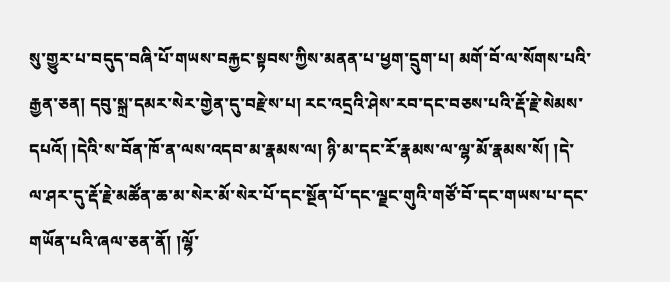སུ་གྱུར་པ་བདུད་བཞི་པོ་གཡས་བརྐྱང་སྟབས་ཀྱིས་མནན་པ་ཕྱག་དྲུག་པ། མགོ་བོ་ལ་སོགས་པའི་རྒྱན་ཅན། དབུ་སྐྲ་དམར་སེར་གྱེན་དུ་བརྫེས་པ། རང་འདྲའི་ཤེས་རབ་དང་བཅས་པའི་རྡོ་རྗེ་སེམས་དཔའོ། །དེའི་ས་བོན་ཁོ་ན་ལས་འདབ་མ་རྣམས་ལ། ཉི་མ་དང་རོ་རྣམས་ལ་ལྷ་མོ་རྣམས་སོ། །དེ་ལ་ཤར་དུ་རྡོ་རྗེ་མཚོན་ཆ་མ་སེར་མོ་སེར་པོ་དང་སྔོན་པོ་དང་ལྗང་གུའི་གཙོ་བོ་དང་གཡས་པ་དང་གཡོན་པའི་ཞལ་ཅན་ནོ། །ལྷོ་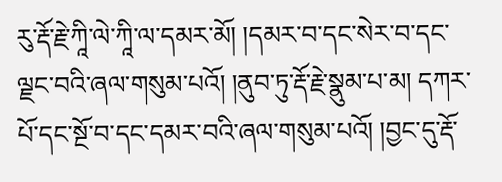རུ་རྡོ་རྗེ་ཀཱི་ལེ་ཀཱི་ལ་དམར་མོ། །དམར་བ་དང་སེར་བ་དང་ལྗང་བའི་ཞལ་གསུམ་པའོ། །ནུབ་ཏུ་རྡོ་རྗེ་སྣུམ་པ་མ། དཀར་པོ་དང་སྔོ་བ་དང་དམར་བའི་ཞལ་གསུམ་པའོ། །བྱང་དུ་རྡོ་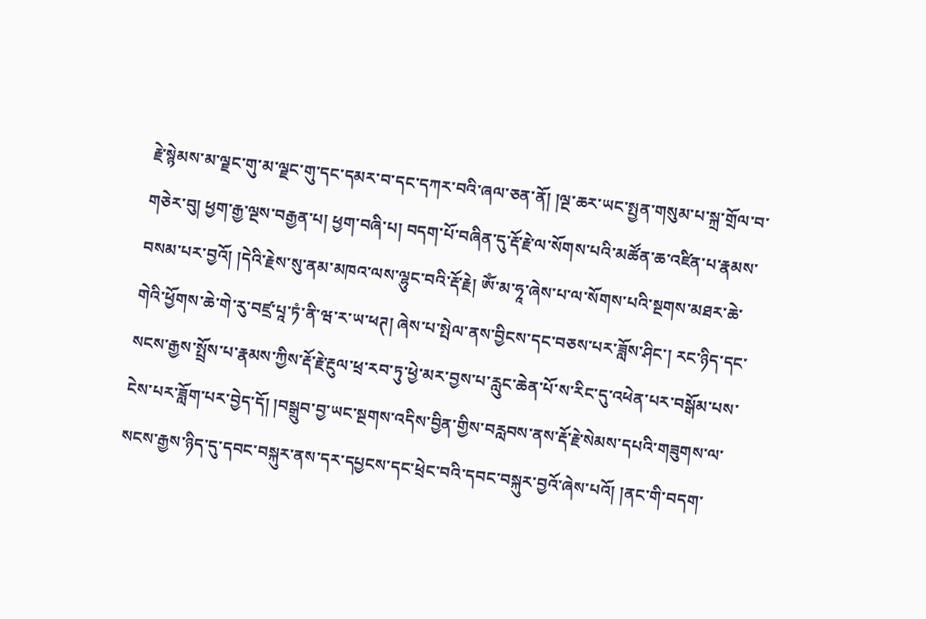རྗེ་སྙེམས་མ་ལྗང་གུ་མ་ལྗང་གུ་དང་དམར་བ་དང་དཀར་བའི་ཞལ་ཅན་ནོ། །ལྔ་ཆར་ཡང་སྤྱན་གསུམ་པ་སྐྲ་གྲོལ་བ་གཅེར་བུ། ཕྱག་རྒྱ་ལྔས་བརྒྱན་པ། ཕྱག་བཞི་པ། བདག་པོ་བཞིན་དུ་རྡོ་རྗེ་ལ་སོགས་པའི་མཚོན་ཆ་འཛིན་པ་རྣམས་བསམ་པར་བྱའོ། །དེའི་རྗེས་སུ་ནམ་མཁའ་ལས་ལྷུང་བའི་རྡོ་རྗེ། ཨོཾ་མ་ཧཱ་ཞེས་པ་ལ་སོགས་པའི་སྔགས་མཐར་ཆེ་གེའི་ཕྱོགས་ཆེ་གེ་རུ་བཛྲ་པཱ་ཏཾ་ནི་ཝ་ར་ཡ་ཕཊ། ཞེས་པ་སྤེལ་ནས་བྱིངས་དང་བཅས་པར་ཟློས་ཤིང་། རང་ཉིད་དང་སངས་རྒྱས་སྤྲོས་པ་རྣམས་ཀྱིས་རྡོ་རྗེ་རྔུལ་ཕྲ་རབ་ཏུ་ཕྱེ་མར་བྱས་པ་རླུང་ཆེན་པོ་ས་རིང་དུ་འཕེན་པར་བསྒོམ་པས་ངེས་པར་ཟློག་པར་བྱེད་དོ། །བསྒྲུབ་བྱ་ཡང་སྔགས་འདིས་བྱིན་གྱིས་བརླབས་ནས་རྡོ་རྗེ་སེམས་དཔའི་གཟུགས་ལ་སངས་རྒྱས་ཉིད་དུ་དབང་བསྐུར་ནས་དར་དཔྱངས་དང་ཕྲེང་བའི་དབང་བསྐུར་བྱའོ་ཞེས་པའོ། །ནང་གི་བདག་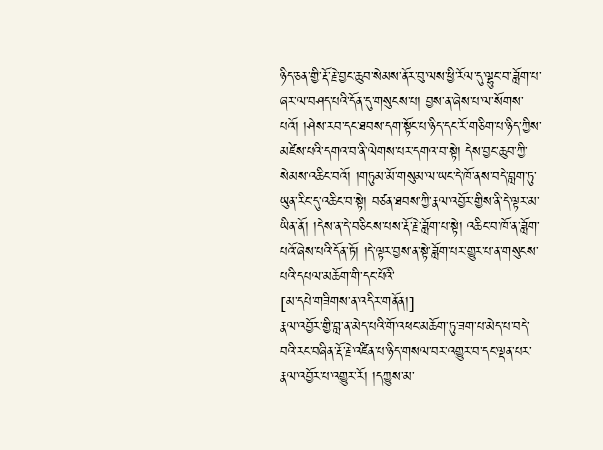ཉིད་ཅན་གྱི་རྡོ་རྗེ་བྱང་ཆུབ་སེམས་ནོར་བུ་ལས་ཕྱི་རོལ་དུ་ལྷུང་བ་ཟློག་པ་ཞར་ལ་བཤད་པའི་དོན་དུ་གསུངས་པ། བྱས་ན་ཞེས་པ་ལ་སོགས་པའོ། །ཤེས་རབ་དང་ཐབས་དག་སྟོང་པ་ཉིད་དང་རོ་གཅིག་པ་ཉིད་ཀྱིས་མཛེས་པའི་དགའ་བ་ནི་ལེགས་པར་དགའ་བ་སྟེ། དེས་བྱང་ཆུབ་ཀྱི་སེམས་འཆིང་བའོ། །གཏུམ་མོ་གསུམ་ལ་ཡང་དེ་ཁོ་ནས་བདེ་བླག་ཏུ་ཡུན་རིང་དུ་འཆིང་བ་སྟེ། བཙན་ཐབས་ཀྱི་རྣལ་འབྱོར་གྱིས་ནི་དེ་ལྟར་མ་ཡིན་ནོ། །དེས་ན་དེ་བཅིངས་པས་རྡོ་རྗེ་ཟློག་པ་སྟེ། འཆིང་བ་ཁོ་ན་ཟློག་པའོ་ཞེས་པའི་དོན་ཏོ། །དེ་ལྟར་བྱས་ན་སྟེ་ཟློག་པར་གྱུར་པ་ན་གསུངས་པའི་དཔལ་མཆོག་གི་དང་པོའི་
[མ་དཔེ་གཟིགས་ན་འདིར་གནོན།]
རྣལ་འབྱོར་གྱི་བླ་ན་མེད་པའི་གོ་འཕང་མཆོག་ཏུ་ཟག་པ་མེད་པ་བདེ་བའི་རང་བཞིན་རྡོ་རྗེ་འཛིན་པ་ཉིད་གསལ་བར་འགྱུར་བ་དང་ལྡན་པར་རྣལ་འབྱོར་པ་འགྱུར་རོ། །དཀྱུས་མ་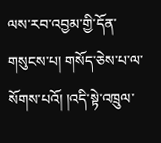ལས་རབ་འབྱམ་གྱི་དོན་གསུངས་པ། གསོད་ཅེས་པ་ལ་སོགས་པའོ། །འདི་སྟེ་འཁྲུལ་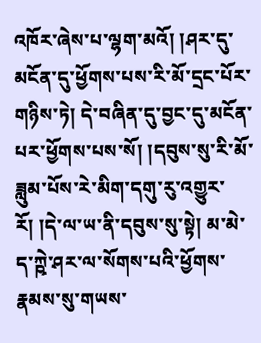འཁོར་ཞེས་པ་ལྷག་མའོ། །ཤར་དུ་མངོན་དུ་ཕྱོགས་པས་རི་མོ་དྲང་པོར་གཉིས་ཏེ། དེ་བཞིན་དུ་བྱང་དུ་མངོན་པར་ཕྱོགས་པས་སོ། །དབུས་སུ་རི་མོ་ཟླུམ་པོས་རེ་མིག་དགུ་རུ་འགྱུར་རོ། །དེ་ལ་ཡ་ནི་དབུས་སུ་སྟེ། མ་མེ་ད་ཀྵེ་ཤར་ལ་སོགས་པའི་ཕྱོགས་རྣམས་སུ་གཡས་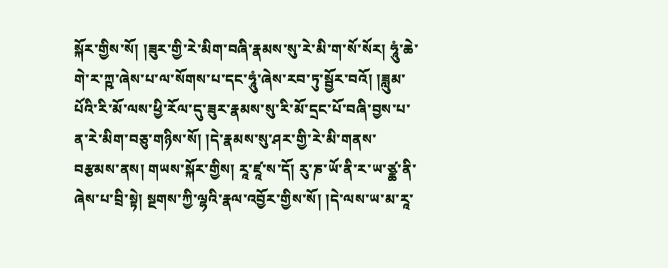སྐོར་གྱིས་སོ། །ཟུར་གྱི་རེ་མིག་བཞི་རྣམས་སུ་རེ་མི་ག་སོ་སོར། ཧཱུཾ་ཆེ་གེ་ར་ཀྵ་ཞེས་པ་ལ་སོགས་པ་དང་ཧཱུཾ་ཞེས་རབ་ཏུ་སྦྱོར་བའོ། །ཟླུམ་པོའི་རི་མོ་ལས་ཕྱི་རོལ་དུ་ཟུར་རྣམས་སུ་རི་མོ་དྲང་པོ་བཞི་བྱས་པ་ན་རེ་མིག་བཅུ་གཉིས་སོ། །དེ་རྣམས་སུ་ཤར་གྱི་རེ་མི་གནས་བརྩམས་ནས། གཡས་སྐོར་གྱིས། རཱ་ཛཱ་ས་དོ། རུ་ཎ་ཡོ་ནི་ར་ཡ་ཙྪ་ནི་ཞེས་པ་བྲི་སྟེ། སྔགས་ཀྱི་ལྷའི་རྣལ་འབྱོར་གྱིས་སོ། །དེ་ལས་ཡ་མ་རཱ་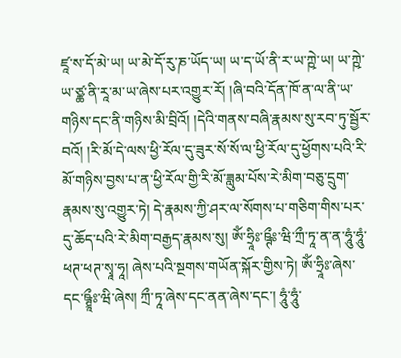ཛཱ་ས་དོ་མེ་ཡ། ཡ་མེ་དོ་རུ་ཎ་ཡོད་ཡ། ཡ་ད་ཡོ་ནི་ར་ཡ་ཀྵེ་ཡ། ཡ་ཀྵེ་ཡ་ཙྪ་ནི་རཱ་མ་ཡ་ཞེས་པར་འགྱུར་རོ། །ཞི་བའི་དོན་ཁོ་ན་ལ་ནི་ཡ་གཉིས་དང་ནི་གཉིས་མི་བྲིའོ། །དེའི་གནས་བཞི་རྣམས་སུ་རབ་ཏུ་སྦྱོར་བའོ། །རི་མོ་དེ་ལས་ཕྱི་རོལ་དུ་ཟུར་སོ་སོ་ལ་ཕྱི་རོལ་དུ་ཕྱོགས་པའི་རི་མོ་གཉིས་བྱས་པ་ན་ཕྱི་རོལ་གྱི་རི་མོ་ཟླུམ་པོས་རེ་མིག་བཅུ་དྲུག་རྣམས་སུ་འགྱུར་ཏེ། དེ་རྣམས་ཀྱི་ཤར་ལ་སོགས་པ་གཅིག་གིས་པར་དུ་ཆོད་པའི་རེ་མིག་བརྒྱད་རྣམས་སུ། ཨོཾ་ཧྲཱིཿ་ཥྚྀཿ་ཝི་ཀྲྀ་ཏཱ་ན་ན་ཧཱུཾ་ཧཱུཾ་ཕཊ་ཕཊ་སྭཱ་ཧཱ། ཞེས་པའི་སྔགས་གཡོན་སྐོར་གྱིས་ཏེ། ཨོཾ་ཧྲཱིཿ་ཞེས་དང་ཥྚྲཱྀཿ་ཝི་ཞེས། ཀྲྀ་ཏཱ་ཞེས་དང་ནན་ཞེས་དང་། ཧཱུཾ་ཧཱུཾ་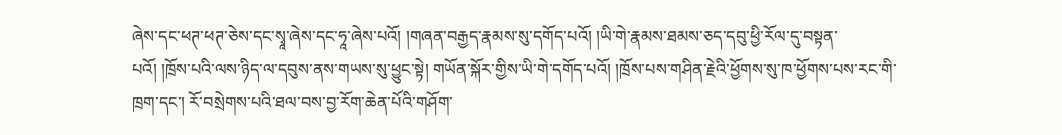ཞེས་དང་ཕཊ་ཕཊ་ཅེས་དང་སྭཱ་ཞེས་དང་ཧཱ་ཞེས་པའོ། །གཞན་བརྒྱད་རྣམས་སུ་དགོད་པའོ། །ཡི་གེ་རྣམས་ཐམས་ཅད་དབུ་ཕྱི་རོལ་དུ་བསྟན་པའོ། །ཁྲོས་པའི་ལས་ཉིད་ལ་དབུས་ནས་གཡས་སུ་ཕྱུང་སྟེ། གཡོན་སྐོར་གྱིས་ཡི་གེ་དགོད་པའོ། །ཁྲོས་པས་གཤིན་རྗེའི་ཕྱོགས་སུ་ཁ་ཕྱོགས་པས་རང་གི་ཁྲག་དང་། རོ་བསྲེགས་པའི་ཐལ་བས་བྱ་རོག་ཆེན་པོའི་གཤོག་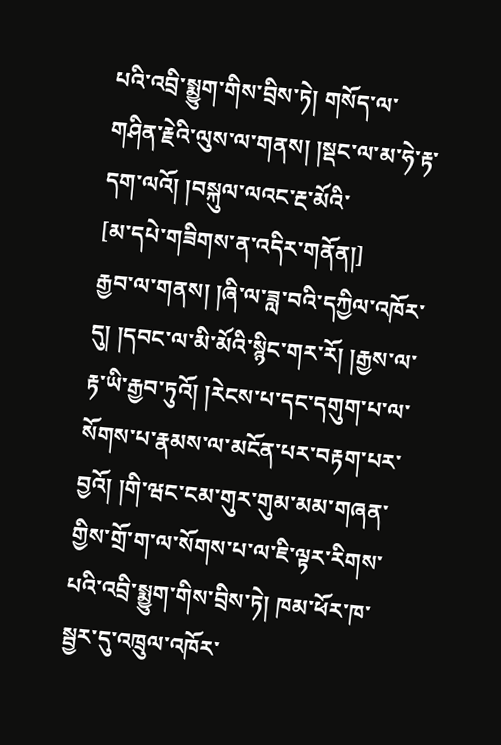པའི་འབྲི་སྨྱུག་གིས་བྲིས་ཏེ། གསོད་ལ་གཤིན་རྗེའི་ལུས་ལ་གནས། །སྡང་ལ་མ་ཧེ་རྟ་དག་ལའོ། །བསྐུལ་ལའང་རྔ་མོའི་
[མ་དཔེ་གཟིགས་ན་འདིར་གནོན།]
རྒྱབ་ལ་གནས། །ཞི་ལ་ཟླ་བའི་དཀྱིལ་འཁོར་དུ། །དབང་ལ་མི་མོའི་སྙིང་གར་རོ། །རྒྱས་ལ་རྟ་ཡི་རྒྱབ་ཏུའོ། །རེངས་པ་དང་དགུག་པ་ལ་སོགས་པ་རྣམས་ལ་མངོན་པར་བརྟག་པར་བྱའོ། །གི་ཝང་ངམ་གུར་གུམ་མམ་གཞན་གྱིས་གྲོ་ག་ལ་སོགས་པ་ལ་ཇི་ལྟར་རིགས་པའི་འབྲི་སྨྱུག་གིས་བྲིས་ཏེ། ཁམ་ཕོར་ཁ་སྦྱར་དུ་འཁྲུལ་འཁོར་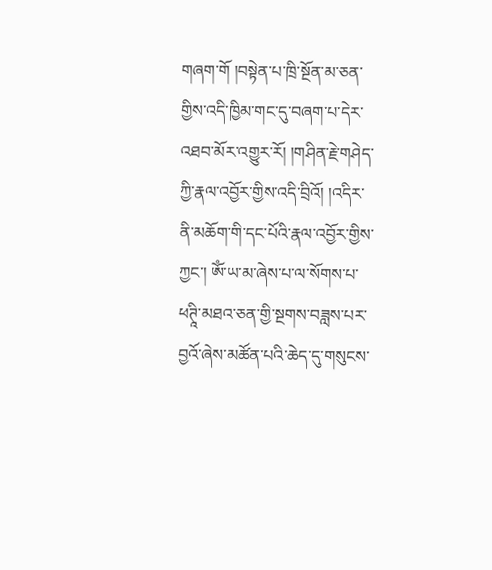གཞག་གོ །བསྟེན་པ་ཁྲི་སྔོན་མ་ཅན་གྱིས་འདི་ཁྱིམ་གང་དུ་བཞག་པ་དེར་འཐབ་མོར་འགྱུར་རོ། །གཤིན་རྗེ་གཤེད་ཀྱི་རྣལ་འབྱོར་གྱིས་འདི་བྲིའོ། །འདིར་ནི་མཆོག་གི་དང་པོའི་རྣལ་འབྱོར་གྱིས་ཀྱང་། ཨོཾ་ཡ་མ་ཞེས་པ་ལ་སོགས་པ་ཕཊཱི་མཐའ་ཅན་གྱི་སྔགས་བཟླས་པར་བྱའོ་ཞེས་མཚོན་པའི་ཆེད་དུ་གསུངས་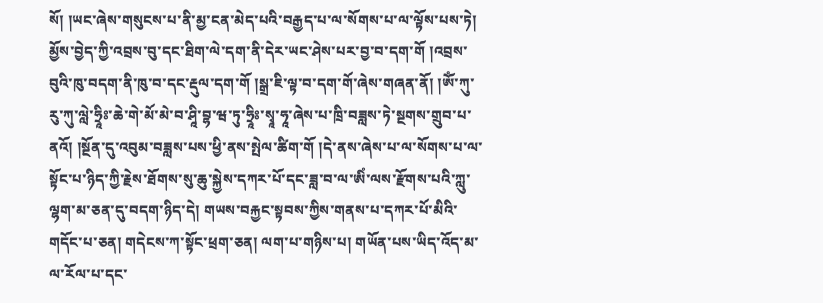སོ། །ཡང་ཞེས་གསུངས་པ་ནི་མྱ་ངན་མེད་པའི་བརྒྱད་པ་ལ་སོགས་པ་ལ་ལྟོས་པས་ཏེ། མྱོས་བྱེད་ཀྱི་འབྲས་བུ་དང་ཐིག་ལེ་དག་ནི་དེར་ཡང་ཤེས་པར་བྱ་བ་དག་གོ །འབྲས་བུའི་ཁུ་བདག་ནི་ཁུ་བ་དང་རྡུལ་དག་གོ །སྒྲ་ཇི་ལྟ་བ་དག་གོ་ཞེས་གཞན་ནོ། །ཨོཾ་ཀུ་རུ་ཀུ་ལླེ་ཧྲཱིཿ་ཆེ་གེ་མོ་མེ་བ་ཤཱི་བྷ་ཝ་ཏུ་ཧྲཱིཿ་སྭཱ་ཧཱ་ཞེས་པ་ཁྲི་བཟླས་ཏེ་སྔགས་གྲུབ་པ་ནའོ། །སྔོན་དུ་འབུམ་བཟླས་པས་ཕྱི་ནས་སྤེལ་ཚིག་གོ །དེ་ནས་ཞེས་པ་ལ་སོགས་པ་ལ་སྟོང་པ་ཉིད་ཀྱི་རྗེས་ཐོགས་སུ་ཆུ་སྐྱེས་དཀར་པོ་དང་ཟླ་བ་ལ་ཨིཾ་ལས་རྫོགས་པའི་ཀླུ་ལྷག་མ་ཅན་དུ་བདག་ཉིད་དེ། གཡས་བརྐྱང་སྟབས་ཀྱིས་གནས་པ་དཀར་པོ་མིའི་གདོང་པ་ཅན། གདེངས་ཀ་སྟོང་ཕྲག་ཅན། ལག་པ་གཉིས་པ། གཡོན་པས་ཡིད་འོད་མ་ལ་རོལ་པ་དང་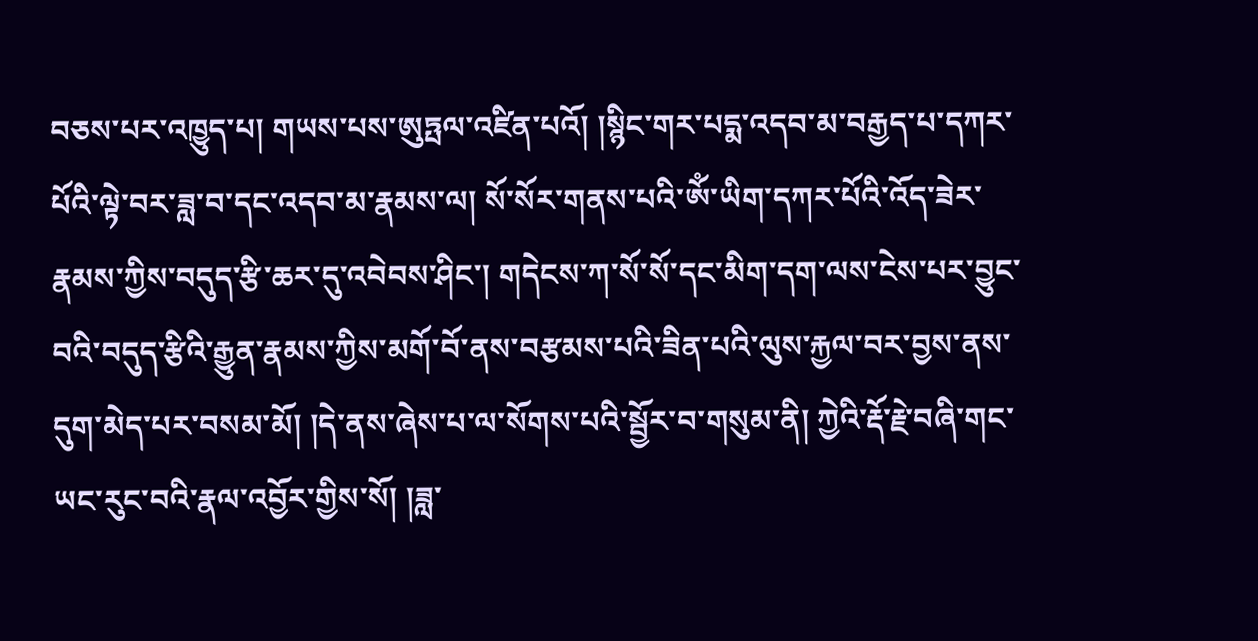བཅས་པར་འཁྱུད་པ། གཡས་པས་ཨུཏྤལ་འཛིན་པའོ། །སྙིང་གར་པདྨ་འདབ་མ་བརྒྱད་པ་དཀར་པོའི་ལྟེ་བར་ཟླ་བ་དང་འདབ་མ་རྣམས་ལ། སོ་སོར་གནས་པའི་ཨོཾ་ཡིག་དཀར་པོའི་འོད་ཟེར་རྣམས་ཀྱིས་བདུད་རྩི་ཆར་དུ་འབེབས་ཤིང་། གདེངས་ཀ་སོ་སོ་དང་མིག་དག་ལས་ངེས་པར་བྱུང་བའི་བདུད་རྩིའི་རྒྱུན་རྣམས་ཀྱིས་མགོ་བོ་ནས་བརྩམས་པའི་ཟིན་པའི་ལུས་རྐྱལ་བར་བྱས་ནས་དུག་མེད་པར་བསམ་མོ། །དེ་ནས་ཞེས་པ་ལ་སོགས་པའི་སྦྱོར་བ་གསུམ་ནི། ཀྱེའི་རྡོ་རྗེ་བཞི་གང་ཡང་རུང་བའི་རྣལ་འབྱོར་གྱིས་སོ། །ཟླ་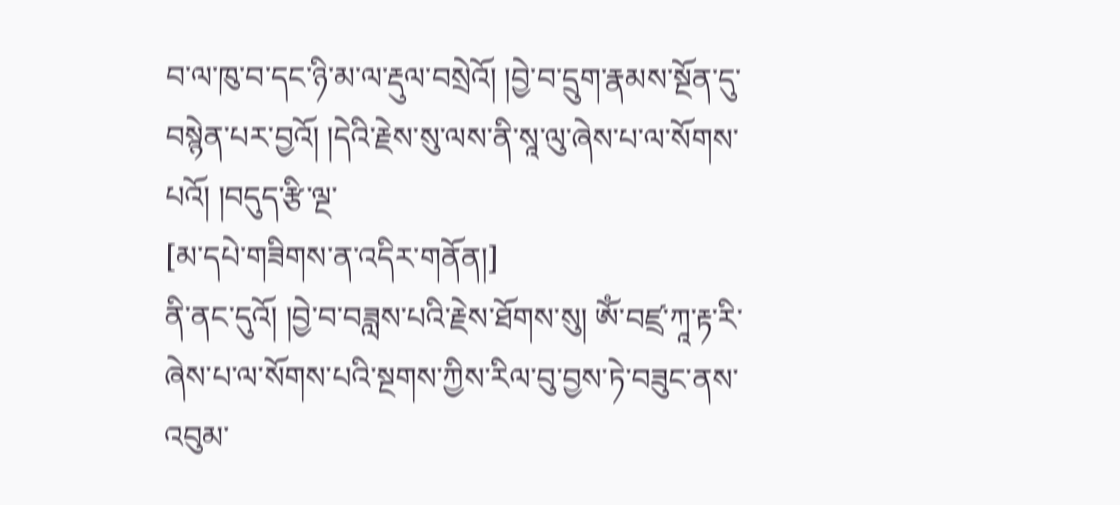བ་ལ་ཁུ་བ་དང་ཉི་མ་ལ་རྡུལ་བསྲེའོ། །བྱེ་བ་དྲུག་རྣམས་སྔོན་དུ་བསྙེན་པར་བྱའོ། །དེའི་རྗེས་སུ་ལས་ནི་སཱ་ལུ་ཞེས་པ་ལ་སོགས་པའོ། །བདུད་རྩི་ལྔ་
[མ་དཔེ་གཟིགས་ན་འདིར་གནོན།]
ནི་ནང་དུའོ། །བྱེ་བ་བཟླས་པའི་རྗེས་ཐོགས་སུ། ཨོཾ་བཛྲ་ཀཱ་རྟ་རི་ཞེས་པ་ལ་སོགས་པའི་སྔགས་ཀྱིས་རིལ་བུ་བྱས་ཏེ་བཟུང་ནས་འབུམ་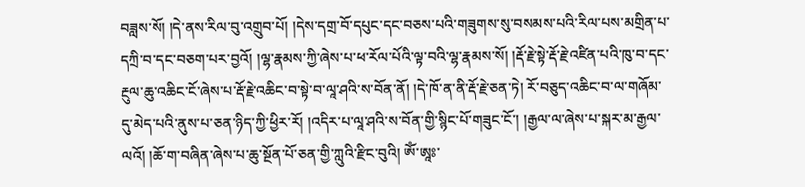བཟླས་སོ། །དེ་ནས་རིལ་བུ་འགྲུབ་པོ། །དེས་དགྲ་བོ་དཔུང་དང་བཅས་པའི་གཟུགས་སུ་བསམས་པའི་རིལ་པས་མགྲིན་པ་དཀྲི་བ་དང་བཅག་པར་བྱའོ། །ལྷ་རྣམས་ཀྱི་ཞེས་པ་ཕ་རོལ་པོའི་ལྟ་བའི་ལྷ་རྣམས་སོ། །རྡོ་རྗེ་སྟེ་རྡོ་རྗེ་འཛིན་པའི་ཁུ་བ་དང་རྔུལ་ཆུ་འཆིང་ངོ་ཞེས་པ་རྡོ་རྗེ་འཆིང་བ་སྟེ་བ་ལཱ་ཤའི་ས་བོན་ནོ། །དེ་ཁོ་ན་ནི་རྡོ་རྗེ་ཅན་ཏེ། རོ་བཅུད་འཆིང་བ་ལ་གཞོམ་དུ་མེད་པའི་ནུས་པ་ཅན་ཉིད་ཀྱི་ཕྱིར་རོ། །འདིར་པ་ལཱ་ཤའི་ས་བོན་གྱི་སྙིང་པོ་གཟུང་ངོ་། །རྒྱལ་ལ་ཞེས་པ་སྐར་མ་རྒྱལ་ལའོ། །ཆོ་ག་བཞིན་ཞེས་པ་ཆུ་སྔོན་པོ་ཅན་གྱི་ཀླུའི་རྫིང་བུའི། ཨོཾ་ཨཱཿ་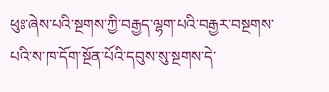ཕུཿ་ཞེས་པའི་སྔགས་ཀྱི་བརྒྱད་ལྷག་པའི་བརྒྱར་བསྔགས་པའི་ས་ཁ་དོག་སྔོན་པོའི་དབུས་སུ་སྔགས་དེ་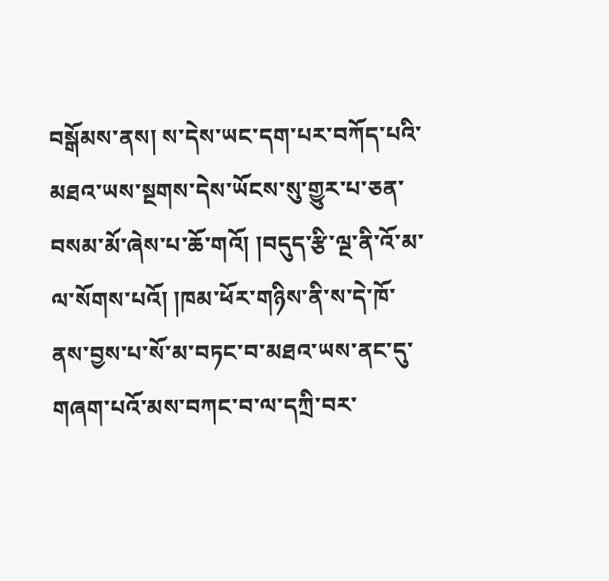བསྒོམས་ནས། ས་དེས་ཡང་དག་པར་བཀོད་པའི་མཐའ་ཡས་སྔགས་དེས་ཡོངས་སུ་གྱུར་པ་ཅན་བསམ་མོ་ཞེས་པ་ཆོ་གའོ། །བདུད་རྩི་ལྔ་ནི་འོ་མ་ལ་སོགས་པའོ། །ཁམ་ཕོར་གཉིས་ནི་ས་དེ་ཁོ་ནས་བྱས་པ་སོ་མ་བཏང་བ་མཐའ་ཡས་ནང་དུ་གཞག་པའོ་མས་བཀང་བ་ལ་དཀྲི་བར་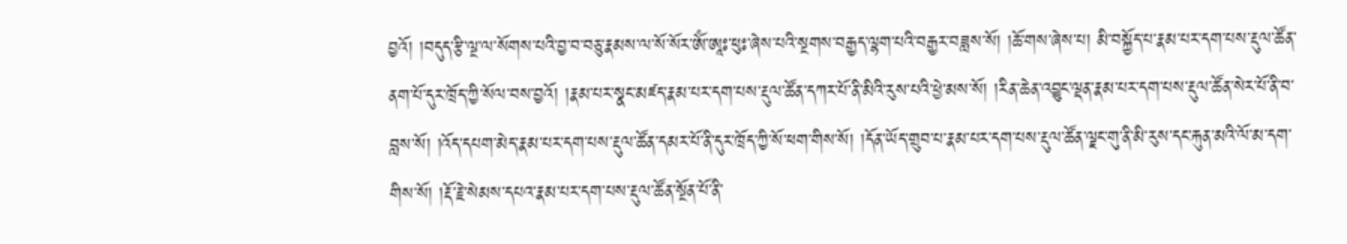བྱའོ། །བདུད་རྩི་ལྔ་ལ་སོགས་པའི་བྱ་བ་བཅུ་རྣམས་ལ་སོ་སོར་ཨོཾ་ཨཱཿ་ཕུཿ་ཞེས་པའི་སྔགས་བརྒྱད་ལྷག་པའི་བརྒྱར་བཟླས་སོ། །ཆོ་གས་ཞེས་པ། མི་བསྐྱོད་པ་རྣམ་པར་དག་པས་རྡུལ་ཚོན་ནག་པོ་དུར་ཁྲོད་ཀྱི་སོལ་བས་བྱའོ། །རྣམ་པར་སྣང་མཛད་རྣམ་པར་དག་པས་རྡུལ་ཚོན་དཀར་པོ་ནི་མིའི་རུས་པའི་ཕྱེ་མས་སོ། །རིན་ཆེན་འབྱུང་ལྡན་རྣམ་པར་དག་པས་རྡུལ་ཚོན་སེར་པོ་ནི་བ་བླས་སོ། །འོད་དཔག་མེད་རྣམ་པར་དག་པས་རྡུལ་ཚོན་དམར་པོ་ནི་དུར་ཁྲོད་ཀྱི་སོ་ཕག་གིས་སོ། །དོན་ཡོད་གྲུབ་པ་རྣམ་པར་དག་པས་རྡུལ་ཚོན་ལྗང་གུ་ནི་མི་རུས་དང་རྐུན་མའི་ལོ་མ་དག་གིས་སོ། །རྡོ་རྗེ་སེམས་དཔའ་རྣམ་པར་དག་པས་རྡུལ་ཚོན་སྔོན་པོ་ནི་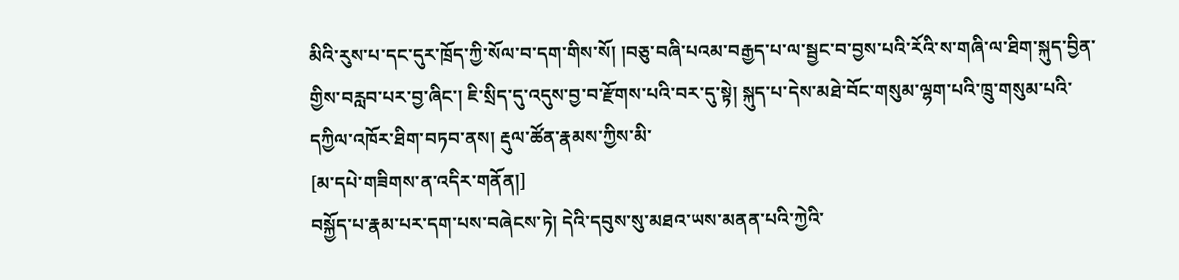མིའི་རུས་པ་དང་དུར་ཁྲོད་ཀྱི་སོལ་བ་དག་གིས་སོ། །བཅུ་བཞི་པའམ་བརྒྱད་པ་ལ་སྦྱང་བ་བྱས་པའི་རོའི་ས་གཞི་ལ་ཐིག་སྐུད་བྱིན་གྱིས་བརླབ་པར་བྱ་ཞིང་། ཇི་སྲིད་དུ་འདུས་བྱ་བ་རྫོགས་པའི་བར་དུ་སྟེ། སྐུད་པ་དེས་མཐེ་བོང་གསུམ་ལྷག་པའི་ཁྲུ་གསུམ་པའི་དཀྱིལ་འཁོར་ཐིག་བཏབ་ནས། རྡུལ་ཚོན་རྣམས་ཀྱིས་མི་
[མ་དཔེ་གཟིགས་ན་འདིར་གནོན།]
བསྐྱོད་པ་རྣམ་པར་དག་པས་བཞེངས་ཏེ། དེའི་དབུས་སུ་མཐའ་ཡས་མནན་པའི་ཀྱེའི་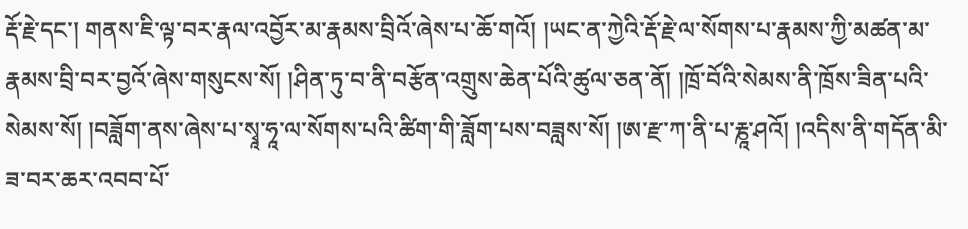རྡོ་རྗེ་དང་། གནས་ཇི་ལྟ་བར་རྣལ་འབྱོར་མ་རྣམས་བྲིའོ་ཞེས་པ་ཆོ་གའོ། །ཡང་ན་ཀྱེའི་རྡོ་རྗེ་ལ་སོགས་པ་རྣམས་ཀྱི་མཚན་མ་རྣམས་བྲི་བར་བྱའོ་ཞེས་གསུངས་སོ། །ཤིན་ཏུ་བ་ནི་བརྩོན་འགྲུས་ཆེན་པོའི་ཚུལ་ཅན་ནོ། །ཁྲོ་བོའི་སེམས་ནི་ཁྲོས་ཟིན་པའི་སེམས་སོ། །བཟློག་ནས་ཞེས་པ་སྭཱ་ཧཱ་ལ་སོགས་པའི་ཚིག་གི་ཟློག་པས་བཟླས་སོ། །ཨ་རྫ་ཀ་ནི་པ་རྞཱ་ཤའོ། །འདིས་ནི་གདོན་མི་ཟ་བར་ཆར་འབབ་པོ་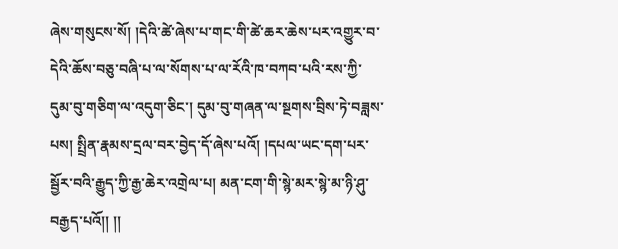ཞེས་གསུངས་སོ། །དེའི་ཚེ་ཞེས་པ་གང་གི་ཚེ་ཆར་ཆེས་པར་འགྱུར་བ་དེའི་ཆོས་བཅུ་བཞི་པ་ལ་སོགས་པ་ལ་རོའི་ཁ་བཀབ་པའི་རས་ཀྱི་དུམ་བུ་གཅིག་ལ་འདུག་ཅིང་། དུམ་བུ་གཞན་ལ་སྔགས་བྲིས་ཏེ་བཟླས་པས། སྤྲིན་རྣམས་དྲལ་བར་བྱེད་དོ་ཞེས་པའོ། །དཔལ་ཡང་དག་པར་སྦྱོར་བའི་རྒྱུད་ཀྱི་རྒྱ་ཆེར་འགྲེལ་པ། མན་ངག་གི་སྙེ་མར་སྙེ་མ་ཉི་ཤུ་བརྒྱད་པའོ།། །།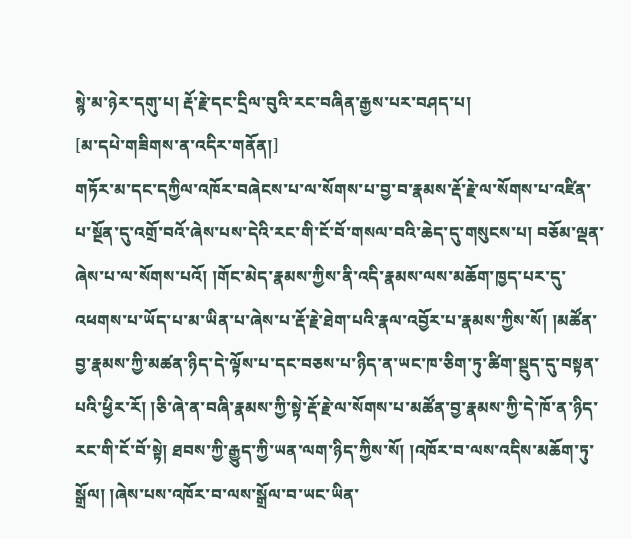སྙེ་མ་ཉེར་དགུ་པ། རྡོ་རྗེ་དང་དྲིལ་བུའི་རང་བཞིན་རྒྱས་པར་བཤད་པ།
[མ་དཔེ་གཟིགས་ན་འདིར་གནོན།]
གཏོར་མ་དང་དཀྱིལ་འཁོར་བཞེངས་པ་ལ་སོགས་པ་བྱ་བ་རྣམས་རྡོ་རྗེ་ལ་སོགས་པ་འཛིན་པ་སྔོན་དུ་འགྲོ་བའོ་ཞེས་པས་དེའི་རང་གི་ངོ་བོ་གསལ་བའི་ཆེད་དུ་གསུངས་པ། བཅོམ་ལྡན་ཞེས་པ་ལ་སོགས་པའོ། །གོང་མེད་རྣམས་ཀྱིས་ནི་འདི་རྣམས་ལས་མཆོག་ཁྱད་པར་དུ་འཕགས་པ་ཡོད་པ་མ་ཡིན་པ་ཞེས་པ་རྡོ་རྗེ་ཐེག་པའི་རྣལ་འབྱོར་པ་རྣམས་ཀྱིས་སོ། །མཚོན་བྱ་རྣམས་ཀྱི་མཚན་ཉིད་དེ་ལྟོས་པ་དང་བཅས་པ་ཉིད་ན་ཡང་ཁ་ཅིག་ཏུ་ཚིག་སྡུད་དུ་བསྟན་པའི་ཕྱིར་རོ། །ཅི་ཞེ་ན་བཞི་རྣམས་ཀྱི་སྟེ་རྡོ་རྗེ་ལ་སོགས་པ་མཚོན་བྱ་རྣམས་ཀྱི་དེ་ཁོ་ན་ཉིད་རང་གི་ངོ་བོ་སྟེ། ཐབས་ཀྱི་རྒྱུད་ཀྱི་ཡན་ལག་ཉིད་ཀྱིས་སོ། །འཁོར་བ་ལས་འདིས་མཆོག་ཏུ་སྒྲོལ། །ཞེས་པས་འཁོར་བ་ལས་སྒྲོལ་བ་ཡང་ཡིན་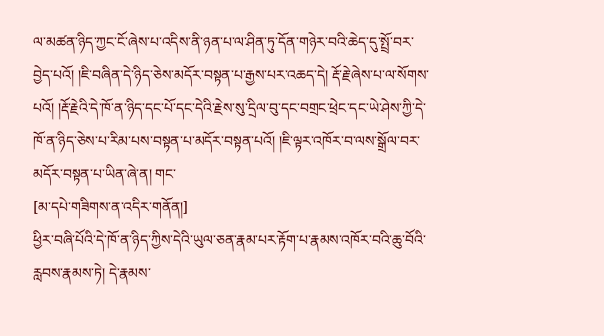ལ་མཚན་ཉིད་ཀྱང་ངོ་ཞེས་པ་འདིས་ནི་ཉན་པ་ལ་ཤིན་ཏུ་དོན་གཉེར་བའི་ཆེད་དུ་སྤྲོ་བར་བྱེད་པའོ། །ཇི་བཞིན་དེ་ཉིད་ཅེས་མདོར་བསྟན་པ་རྒྱས་པར་འཆད་དེ། རྡོ་རྗེ་ཞེས་པ་ལ་སོགས་པའོ། །རྡོ་རྗེའི་དེ་ཁོ་ན་ཉིད་དང་པོ་དང་དེའི་རྗེས་སུ་དྲིལ་བུ་དང་བགྲང་ཕྲེང་དང་ཡེ་ཤེས་ཀྱི་དེ་ཁོ་ན་ཉིད་ཅེས་པ་རིམ་པས་བསྟན་པ་མདོར་བསྟན་པའོ། །ཇི་ལྟར་འཁོར་བ་ལས་སྒྲོལ་བར་མདོར་བསྟན་པ་ཡིན་ཞེ་ན། གང་
[མ་དཔེ་གཟིགས་ན་འདིར་གནོན།]
ཕྱིར་བཞི་པོའི་དེ་ཁོ་ན་ཉིད་ཀྱིས་དེའི་ཡུལ་ཅན་རྣམ་པར་རྟོག་པ་རྣམས་འཁོར་བའི་ཆུ་བོའི་རླབས་རྣམས་ཏེ། དེ་རྣམས་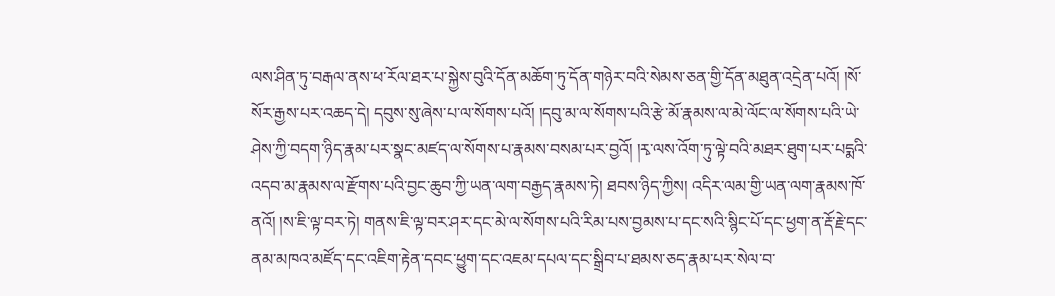ལས་ཤིན་ཏུ་བརྒལ་ནས་ཕ་རོལ་ཐར་པ་སྐྱེས་བུའི་དོན་མཆོག་ཏུ་དོན་གཉེར་བའི་སེམས་ཅན་གྱི་དོན་མཐུན་འདྲེན་པའོ། །སོ་སོར་རྒྱས་པར་འཆད་དེ། དབུས་སུ་ཞེས་པ་ལ་སོགས་པའོ། །དབུ་མ་ལ་སོགས་པའི་རྩེ་མོ་རྣམས་ལ་མེ་ལོང་ལ་སོགས་པའི་ཡེ་ཤེས་ཀྱི་བདག་ཉིད་རྣམ་པར་སྣང་མཛད་ལ་སོགས་པ་རྣམས་བསམ་པར་བྱའོ། །རྭ་ལས་འོག་ཏུ་ལྟེ་བའི་མཐར་ཐུག་པར་པདྨའི་འདབ་མ་རྣམས་ལ་རྫོགས་པའི་བྱང་ཆུབ་ཀྱི་ཡན་ལག་བརྒྱད་རྣམས་ཏེ། ཐབས་ཉིད་ཀྱིས། འདིར་ལམ་གྱི་ཡན་ལག་རྣམས་ཁོ་ནའོ། །ས་ཇི་ལྟ་བར་ཏེ། གནས་ཇི་ལྟ་བར་ཤར་དང་མེ་ལ་སོགས་པའི་རིམ་པས་བྱམས་པ་དང་སའི་སྙིང་པོ་དང་ཕྱག་ན་རྡོ་རྗེ་དང་ནམ་མཁའ་མཛོད་དང་འཇིག་རྟེན་དབང་ཕྱུག་དང་འཇམ་དཔལ་དང་སྒྲིབ་པ་ཐམས་ཅད་རྣམ་པར་སེལ་བ་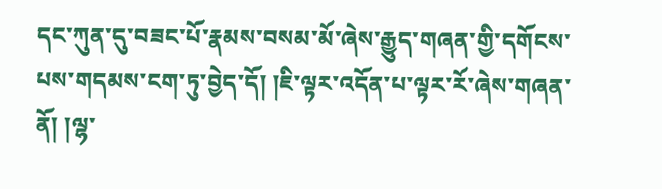དང་ཀུན་དུ་བཟང་པོ་རྣམས་བསམ་མོ་ཞེས་རྒྱུད་གཞན་གྱི་དགོངས་པས་གདམས་ངག་ཏུ་བྱེད་དོ། །ཇི་ལྟར་འདོན་པ་ལྟར་རོ་ཞེས་གཞན་ནོ། །ལྷ་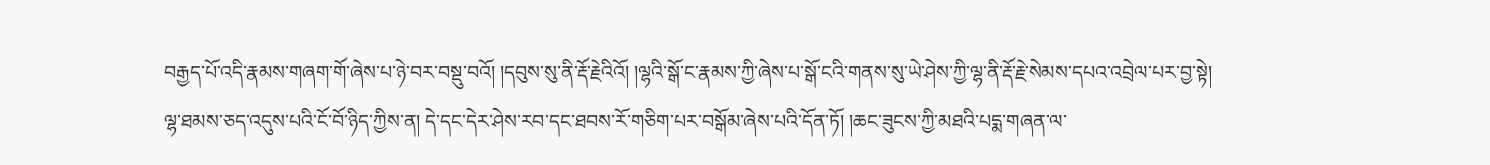བརྒྱད་པོ་འདི་རྣམས་གཞག་གོ་ཞེས་པ་ཉེ་བར་བསྡུ་བའོ། །དབུས་སུ་ནི་རྡོ་རྗེའིའོ། །ལྷའི་སྒོ་ང་རྣམས་ཀྱི་ཞེས་པ་སྒོ་ངའི་གནས་སུ་ཡེ་ཤེས་ཀྱི་ལྷ་ནི་རྡོ་རྗེ་སེམས་དཔའ་འབྲེལ་པར་བྱ་སྟེ། ལྷ་ཐམས་ཅད་འདུས་པའི་ངོ་བོ་ཉིད་ཀྱིས་ན། དེ་དང་དེར་ཤེས་རབ་དང་ཐབས་རོ་གཅིག་པར་བསྒོམ་ཞེས་པའི་དོན་ཏོ། །ཆང་ཟུངས་ཀྱི་མཐའི་པདྨ་གཞན་ལ་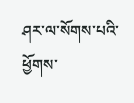ཤར་ལ་སོགས་པའི་ཕྱོགས་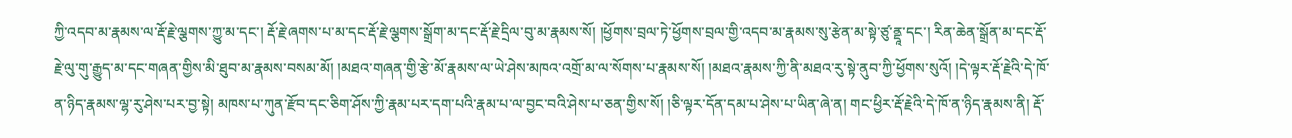ཀྱི་འདབ་མ་རྣམས་ལ་རྡོ་རྗེ་ལྕགས་ཀྱུ་མ་དང་། རྡོ་རྗེ་ཞགས་པ་མ་དང་རྡོ་རྗེ་ལྕགས་སྒྲོག་མ་དང་རྡོ་རྗེ་དྲིལ་བུ་མ་རྣམས་སོ། །ཕྱོགས་བྲལ་ཏེ་ཕྱོགས་བྲལ་གྱི་འདབ་མ་རྣམས་སུ་རྩེན་མ་སྟེ་ཙུ་ནྡཱ་དང་། རིན་ཆེན་སྒྲོན་མ་དང་རྡོ་རྗེ་ལུ་གུ་རྒྱུད་མ་དང་གཞན་གྱིས་མི་ཐུབ་མ་རྣམས་བསམ་མོ། །མཐའ་གཞན་གྱི་རྩེ་མོ་རྣམས་ལ་ཡེ་ཤེས་མཁའ་འགྲོ་མ་ལ་སོགས་པ་རྣམས་སོ། །མཐའ་རྣམས་ཀྱི་ནི་མཐའ་རུ་སྟེ་ནུབ་ཀྱི་ཕྱོགས་སུའོ། །དེ་ལྟར་རྡོ་རྗེའི་དེ་ཁོ་ན་ཉིད་རྣམས་ལྷ་རུ་ཤེས་པར་བྱ་སྟེ། མཁས་པ་ཀུན་རྫོབ་དང་ཅིག་ཤོས་ཀྱི་རྣམ་པར་དག་པའི་རྣམ་པ་ལ་བྱང་བའི་ཤེས་པ་ཅན་གྱིས་སོ། །ཅི་ལྟར་དོན་དམ་པ་ཤེས་པ་ཡིན་ཞེ་ན། གང་ཕྱིར་རྡོ་རྗེའི་དེ་ཁོ་ན་ཉིད་རྣམས་ནི། རྡོ་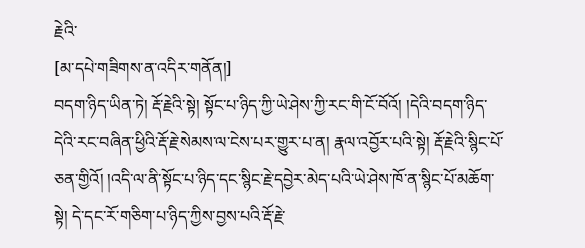རྗེའི་
[མ་དཔེ་གཟིགས་ན་འདིར་གནོན།]
བདག་ཉིད་ཡིན་ཏེ། རྡོ་རྗེའི་སྟེ། སྟོང་པ་ཉིད་ཀྱི་ཡེ་ཤེས་ཀྱི་རང་གི་ངོ་བོའོ། །དེའི་བདག་ཉིད་དེའི་རང་བཞིན་ཕྱིའི་རྡོ་རྗེ་སེམས་ལ་ངེས་པར་གྱུར་པ་ན། རྣལ་འབྱོར་པའི་སྟེ། རྡོ་རྗེའི་སྙིང་པོ་ཅན་གྱིའོ། །འདི་ལ་ནི་སྟོང་པ་ཉིད་དང་སྙིང་རྗེ་དབྱེར་མེད་པའི་ཡེ་ཤེས་ཁོ་ན་སྙིང་པོ་མཆོག་སྟེ། དེ་དང་རོ་གཅིག་པ་ཉིད་ཀྱིས་བྱས་པའི་རྡོ་རྗེ་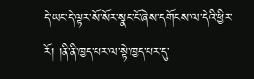དེ་ཡང་དེ་ལྟར་སོ་སོར་སྣང་ངོ་ཞེས་དགོངས་ལ་དེའི་ཕྱིར་རོ། །ནི་ནི་ཁྱད་པར་ལ་སྟེ་ཁྱད་པར་དུ་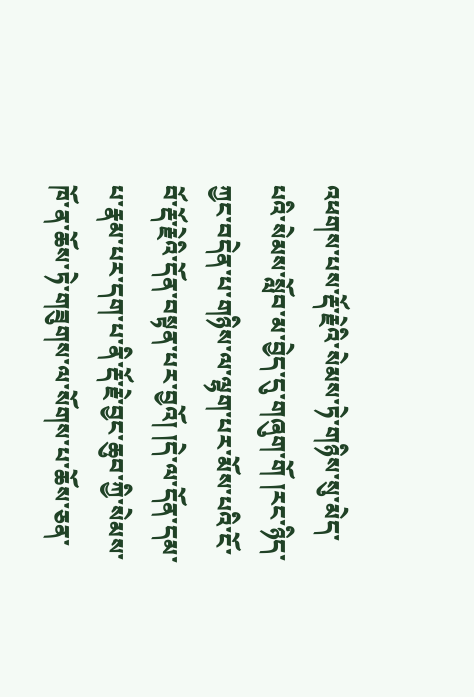འཕགས་པས་རྡོ་རྗེའི་སེམས་ཏེ་གཉིས་སུ་མེད་པའི་སེམས་སློབ་མ་བྱེད་དུ་གཞུག་གོ །རང་ཉིད་ཀྱང་བདེན་པ་གཉིས་ལ་ལྷག་པར་མོས་པའི་ངོ་བོ་རྡོ་རྗེའི་དོན་བསྟན་པར་བྱའོ། །དེ་ལ་དོན་དམ་པ་རྣམ་པར་དག་པ་ནི་རྡོ་རྗེ་བྱང་ཆུབ་ཀྱི་སེམས་ཁོ་ན་ཆོས་ཏེ་གཟུགས་ལ་སོགས་པ་ཆོས་ཅན་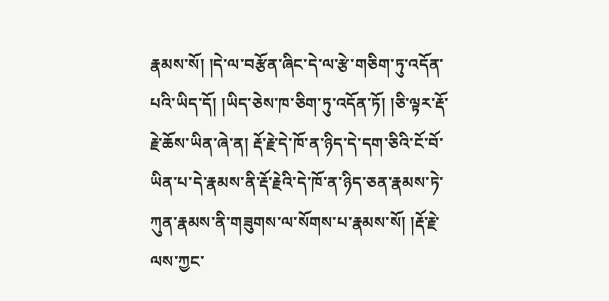རྣམས་སོ། །དེ་ལ་བརྩོན་ཞིང་དེ་ལ་རྩེ་གཅིག་ཏུ་འདོན་པའི་ཡིད་དོ། །ཡིད་ཅེས་ཁ་ཅིག་ཏུ་འདོན་ཏོ། །ཅི་ལྟར་རྡོ་རྗེ་ཆོས་ཡིན་ཞེ་ན། རྡོ་རྗེ་དེ་ཁོ་ན་ཉིད་དེ་དག་ཅིའི་ངོ་བོ་ཡིན་པ་དེ་རྣམས་ནི་རྡོ་རྗེའི་དེ་ཁོ་ན་ཉིད་ཅན་རྣམས་ཏེ་ཀུན་རྣམས་ནི་གཟུགས་ལ་སོགས་པ་རྣམས་སོ། །རྡོ་རྗེ་ལས་ཀྱང་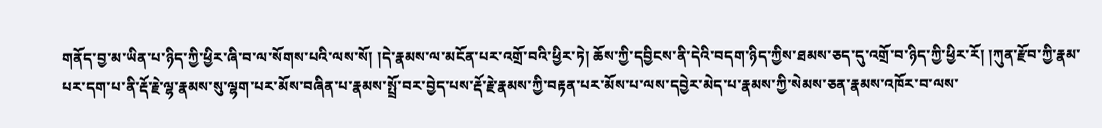གནོད་བྱ་མ་ཡིན་པ་ཉིད་ཀྱི་ཕྱིར་ཞི་བ་ལ་སོགས་པའི་ལས་སོ། །དེ་རྣམས་ལ་མངོན་པར་འགྲོ་བའི་ཕྱིར་ཏེ། ཆོས་ཀྱི་དབྱིངས་ནི་དེའི་བདག་ཉིད་ཀྱིས་ཐམས་ཅད་དུ་འགྲོ་བ་ཉིད་ཀྱི་ཕྱིར་རོ། །ཀུན་རྫོབ་ཀྱི་རྣམ་པར་དག་པ་ནི་རྡོ་རྗེ་ལྷ་རྣམས་སུ་ལྷག་པར་མོས་བཞིན་པ་རྣམས་སྤྲོ་བར་བྱེད་པས་རྡོ་རྗེ་རྣམས་ཀྱི་བརྟན་པར་མོས་པ་ལས་དབྱེར་མེད་པ་རྣམས་ཀྱི་སེམས་ཅན་རྣམས་འཁོར་བ་ལས་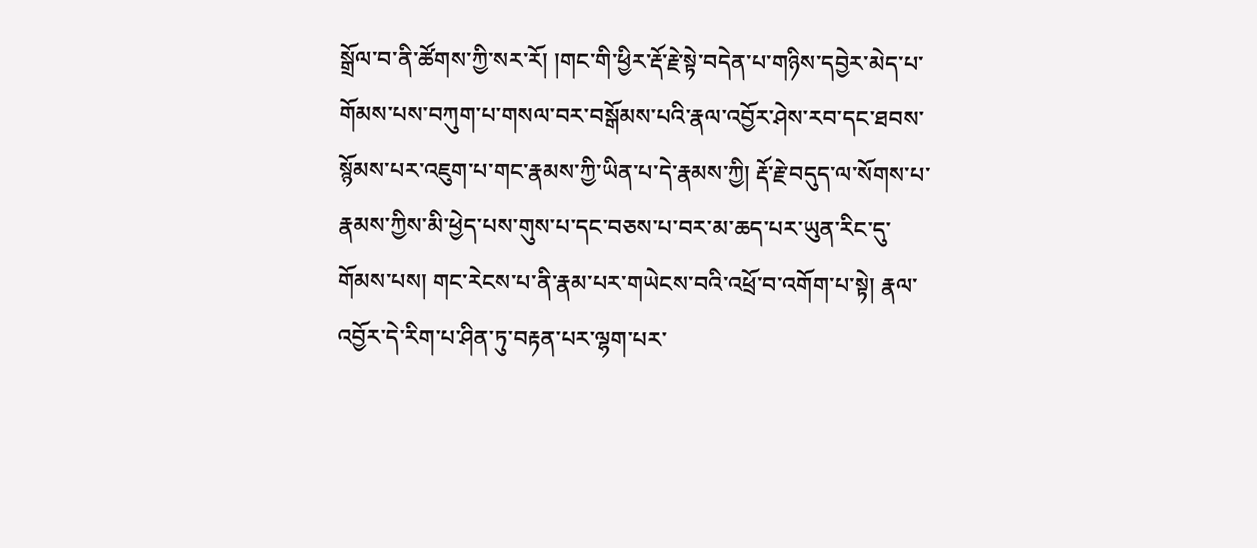སྒྲོལ་བ་ནི་ཚོགས་ཀྱི་སར་རོ། །གང་གི་ཕྱིར་རྡོ་རྗེ་སྟེ་བདེན་པ་གཉིས་དབྱེར་མེད་པ་གོམས་པས་བཀུག་པ་གསལ་བར་བསྒོམས་པའི་རྣལ་འབྱོར་ཤེས་རབ་དང་ཐབས་སྙོམས་པར་འཇུག་པ་གང་རྣམས་ཀྱི་ཡིན་པ་དེ་རྣམས་ཀྱི། རྡོ་རྗེ་བདུད་ལ་སོགས་པ་རྣམས་ཀྱིས་མི་ཕྱེད་པས་གུས་པ་དང་བཅས་པ་བར་མ་ཆད་པར་ཡུན་རིང་དུ་གོམས་པས། གང་རེངས་པ་ནི་རྣམ་པར་གཡེངས་བའི་འཕྲོ་བ་འགོག་པ་སྟེ། རྣལ་འབྱོར་དེ་རིག་པ་ཤིན་ཏུ་བརྟན་པར་ལྷག་པར་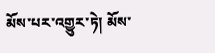མོས་པར་འགྱུར་ཏེ། མོས་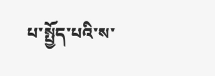པ་སྤྱོད་པའི་ས་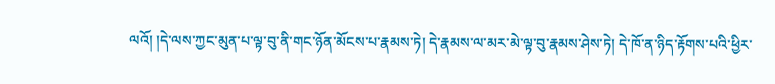ལའོ། །དེ་ལས་ཀྱང་མུན་པ་ལྟ་བུ་ནི་གང་ཉོན་མོངས་པ་རྣམས་ཏེ། དེ་རྣམས་ལ་མར་མེ་ལྟ་བུ་རྣམས་ཤེས་ཏེ། དེ་ཁོ་ན་ཉིད་རྟོགས་པའི་ཕྱིར་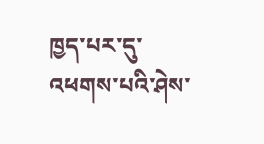ཁྱད་པར་དུ་འཕགས་པའི་ཤེས་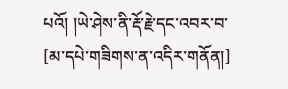པའོ། །ཡེ་ཤེས་ནི་རྡོ་རྗེ་དང་འབར་བ་
[མ་དཔེ་གཟིགས་ན་འདིར་གནོན།]